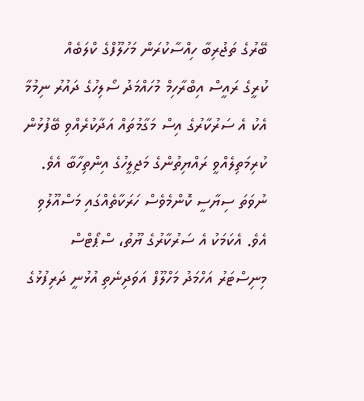ބޭރުގެ ތަޖުރިބާ ހިއްސާކުރަން މަހުލޫފްގެ ކްލަބެއް
ކުރީގެ ރައީސް އިބްރާހިމް މުހައްމަދު ސޯލިހުގެ ދައުރު ނިމުމާ އެކު އެ ސަރުކާރުގެ އިސް މަގާމުތައް އަދާކުރެއްވި ބޭފުޅުން ކުރިމަތިލެއްވީ ރައްޔިތުންގެ މަޖިލީހުގެ އިންތިހާބާ އެވެ. ނުވަތަ ސިޔާސީ ކޮންމެވެސް ހަރަކާތެއްގައި މަސްއޫލުވި އެވެ. އެކަމަކު އެ ސަރުކާރުގެ ޔޫތު، ސްޕޯޓްސް މިނިސްޓަރު އަހްމަދު މަހްލޫފް އަވަދިނެތި އުޅުނީ ދަރިފުޅުގެ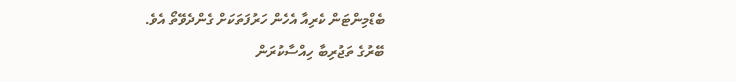ބެޑްމިންޓަން ކެރިއާ އެހެން ހަރުފަތަކަށް ގެންދެވޭތޯ އެވެ.
ބޭރުގެ ތަޖުރިބާ ހިއްސާކުރަން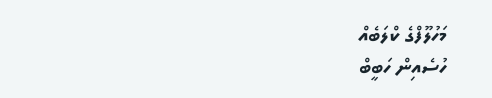މަހުލޫފްގެ ކްލަބެއް
ހުސެއިން ހަބީބް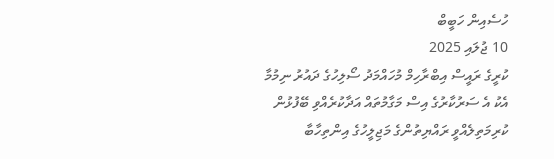ހުސެއިން ހަބީބް
10 ޖުލައި 2025
ކުރީގެ ރައީސް އިބްރާހިމް މުހައްމަދު ސޯލިހުގެ ދައުރު ނިމުމާ އެކު އެ ސަރުކާރުގެ އިސް މަގާމުތައް އަދާކުރެއްވި ބޭފުޅުން ކުރިމަތިލެއްވީ ރައްޔިތުންގެ މަޖިލީހުގެ އިންތިހާބާ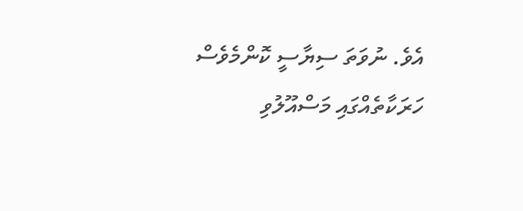އެވެ. ނުވަތަ ސިޔާސީ ކޮންމެވެސް ހަރަކާތެއްގައި މަސްއޫލުވި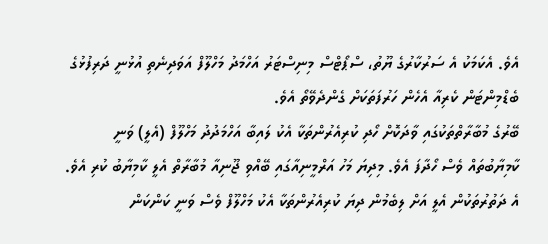އެވެ. އެކަމަކު އެ ސަރުކާރުގެ ޔޫތު، ސްޕޯޓްސް މިނިސްޓަރު އަހްމަދު މަހްލޫފް އަވަދިނެތި އުޅުނީ ދަރިފުޅުގެ ބެޑްމިންޓަން ކެރިއާ އެހެން ހަރުފަތަކަށް ގެންދެވޭތޯ އެވެ.
ބޭރުގެ މުބާރާތްތަކުގައި ވާދަކޮށް ހޯދި ކުރިއެރުންތަކާ އެކު ލައިބާ އަހްމަދުދު މަހްލޫފް (އެލީ) ވަނީ ކާމިޔާބުތައް ވެސް ހޯދާފަ އެވެ. މިދިޔަ މަހު އަރްމީނިއާގައި ބޭއްވި ޖޫނިއާ މުބާރާތް އެލީ ކާމިޔާބު ކުރި އެވެ.
އެ ދަތުރުތަކުން އެލީ އަށް ލިބެމުން ދިޔަ ކުރިއެރުންތަކާ އެކު މަހްލޫފް ވެސް ވަނީ ކަންކަން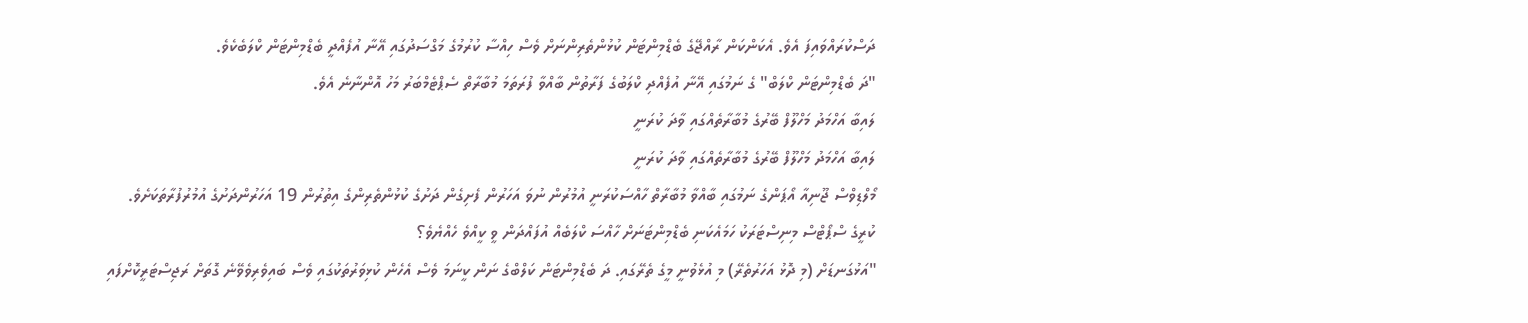ދަސްކުރައްވައިފަ އެވެ. އެކަންކަން ރާއްޖޭގެ ބެޑްމިންޓަން ކުޅުންތެރިންނަށް ވެސް ހިއްސާ ކުރުމުގެ މަގްސަދުގައި އޭނާ އުފެއްދީ ބެޑްމިންޓަން ކްލަބެކެވެ.
"ދަ ބެޑްމިންޓަން ކްލަބް" ގެ ނަމުގައި އޭނާ އުފެއްދި ކްލަބުގެ ފަރާތުން ބާއްވާ ފުރަތަމަ މުބާރާތް ސެޕްޓެމްބަރު މަހު އޮންނާނެ އެވެ.
ލައިބާ އަހްމަދު މަހްލޫފް ބޭރުގެ މުބާރާތެއްގައި ވާދަ ކުރަނީ
ލައިބާ އަހްމަދު މަހްލޫފް ބޭރުގެ މުބާރާތެއްގައި ވާދަ ކުރަނީ
މޯލްޑިވްސް ޖޫނިއާ އޯޕަންގެ ނަމުގައި ބާއްވާ މުބާރާތް ހާއްސަކުރަނީ އުމުރުން ނުވަ އަހަރުން ފެށިގެން ދަށުގެ ކުޅުންތެރިންގެ އިތުރުން 19 އަހަރުންދަށުގެ އުމުރުފުރާތަކަށެވެ.
ކުރީގެ ސްޕޯޓްސް މިނިސްޓަރަކު ހަމައެކަނި ބެޑްމިންޓަނަށް ހާއްސަ ކްލަބެއް އުފައްދަން ވީ ކީއްވެ ހެއްޔެވެ؟
"އަޅުގަނޑަށް (މި ދޮޅު އަހަރުތެރޭ) މި އުޅެވުނީ މީގެ ތެރޭގައި. ދަ ބެޑްމިންޓަން ކަލްބްގެ ނަން ކީނަމަ ވެސް އެހެން ކުޅިވަރުތަކުގައި ވެސް ބައިވެރިވެވޭނެ ގޮތަށް ރަޖިސްޓަރީކޮށްފައި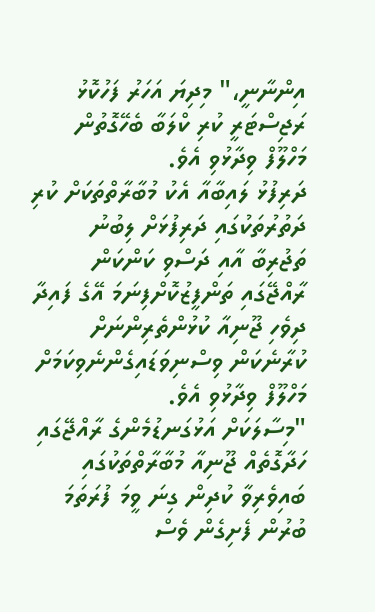އިންނާނީ،" މިދިޔަ އަހަރު ފަހުކޮޅު ރަޖިސްޓަރީ ކުރި ކްލަބާ ބެހޭގޮތުން މަހްލޫފް ވިދާޅުވި އެވެ.
ދަރިފުޅު ލައިބާއާ އެކު މުބާރާތްތަކަށް ކުރި ދަތުރުތަކުގައި ދަރިފުޅަށް ލިބުނު ތަޖުރިބާ އާއި ދަސްވި ކަންކަން ރާއްޖޭގައި ތަންފީޒުކޮށްފިނަމަ އޭގެ ފައިދާ ދިވެހި ޖޫނިއާ ކުޅުންތެރިންނަށް ކުރާނެކަން ވިސްނިވަޑައިގެންނެވިކަމަށް މަހްލޫފް ވިދާޅުވި އެވެ.
"މިސާލަކަށް އަޅުގަނޑުމެންގެ ރާއްޖޭގައި ހަދާގޮތެއް ޖޫނިއާ މުބާރާތްތަކުގައި ބައިވެރިވާ ކުދިން ގިނަ ވީމަ ފުރަތަމަ ބުރުން ފެށިގެން ވެސް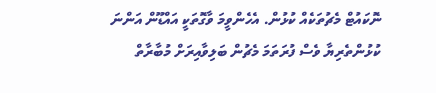ނޮކައުޓް މެޗުތަކެއް ކުޅުން. އެހެންވީމަ ވާގޮތަކީ އައްޑޫން އަންނަ ކުޅުންތެރިޔާ ވެސް ފުރަތަމަ މެޗުން ބަލިވާއިރަށް މުބާރާތް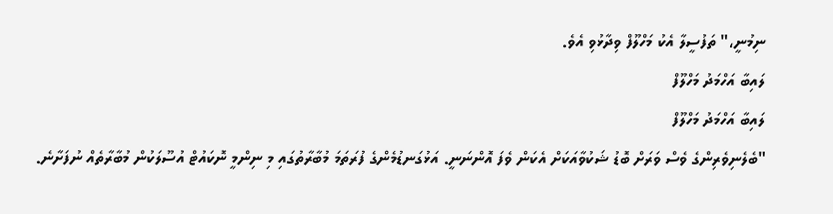ނިމުނީ،" ތަފުސީލާ އެކު މަހްލޫފް ވިދާޅުވި އެވެ.
ލައިބާ އަހްމަދު މަހްލޫފް
ލައިބާ އަހްމަދު މަހްލޫފް
"ބެލެނިވެރިންގެ ވެސް ވަރަށް ބޮޑު ޝަކުވާއަކަށް އެކަން ވެފަ އޮންނަނީ. އަޅުގަނޑުމެންގެ ފުރަތަމަ މުބާރާތުގައި މި ނިންމީ ނޮކައުޓް އުސޫލަކުން މުބާރާތެއް ނުފަށާނެ.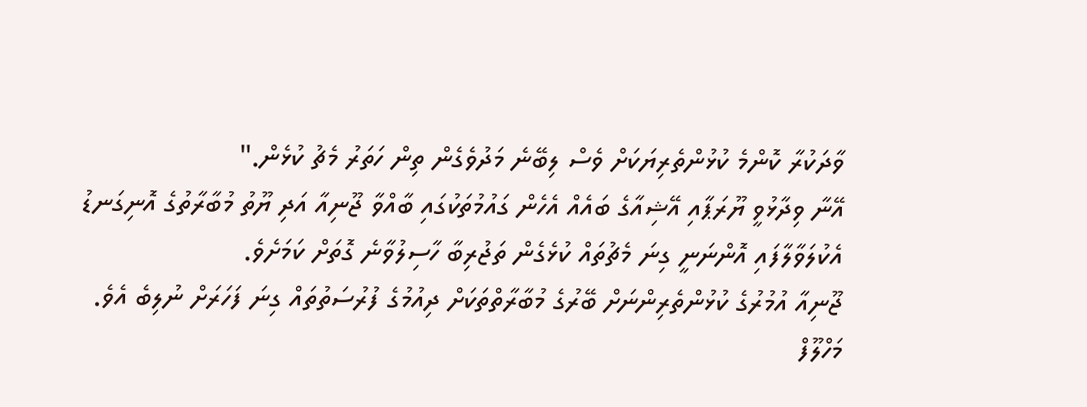ވާދަކުރާ ކޮންމެ ކުޅުންތެރިޔަކަށް ވެސް ލިބޭނެ މަދުވެގެން ތިން ހަތަރު މެޗު ކުޅެން."
އޭނާ ވިދާޅުވީ ޔޫރަޕާއި އޭޝިއާގެ ބައެއް އެހެން ގައުމުތަކުގައި ބާއްވާ ޖޫނިއާ އަދި ޔޫތު މުބާރާތުގެ އޮނިގަނޑު އެކުލަވާލާފައި އޮންނަނީ ގިނަ މެޗުތައް ކުޅެގެން ތަޖުރިބާ ހާސިލުވާނެ ގޮތަށް ކަމަށެވެ.
ޖޫނިއާ އުމުރުގެ ކުޅުންތެރިންނަށް ބޭރުގެ މުބާރާތްތަކަށް ދިއުމުގެ ފުރުސަތުތައް ގިނަ ފަހަރަށް ނުލިބެ އެވެ.
މަހްލޫފް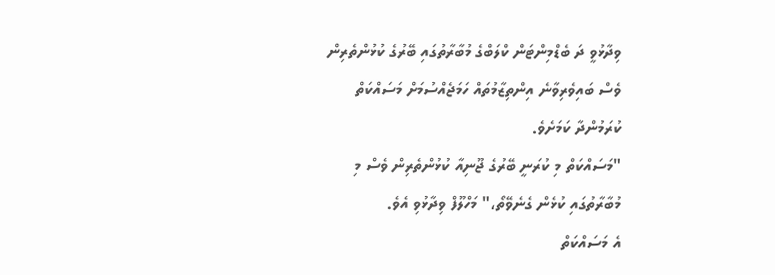ވިދާޅުވީ ދަ ބެޑްމިންޓަން ކްލަބްގެ މުބާރާތުގައި ބޭރުގެ ކުޅުންތެރިން ވެސް ބައިވެރިވާނެ އިންތިޒާމުތައް ހަމަޖެއްސުމަށް މަސައްކަތް ކުރަމުންދާ ކަމަށެވެ.
"މަސައްކަތް މި ކުރަނީ ބޭރުގެ ޖޫނިއާ ކުޅުންތެރިން ވެސް މި މުބާރާތުގައި ކުޅެން ގެނެވޭތޯ،" މަހްލޫފް ވިދާޅުވި އެވެ.
އެ މަސައްކަތް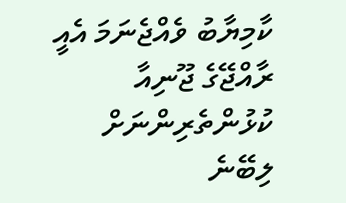ކާމިޔާބު ވެއްޖެނަމަ އެއީ ރާއްޖޭގެ ޖޫނިއާ ކުޅުންތެރިންނަށް ލިބޭނެ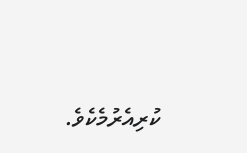ކުރިއެރުމެކެވެ.